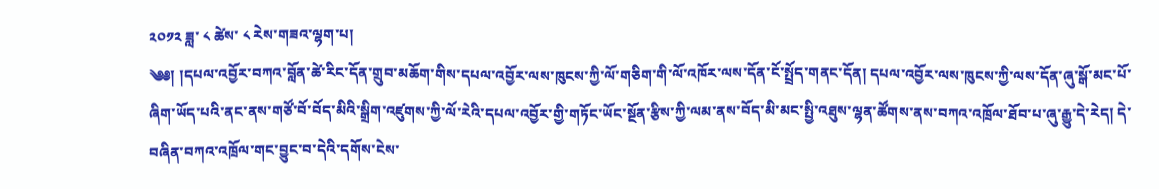༢༠༡༢ ཟླ་ ༨ ཚེས་ ༨ རེས་གཟའ་ལྷག་པ།
༄༅། །དཔལ་འབྱོར་བཀའ་བློན་ཚེ་རིང་དོན་གྲུབ་མཆོག་གིས་དཔལ་འབྱོར་ལས་ཁུངས་ཀྱི་ལོ་གཅིག་གི་ལོ་འཁོར་ལས་དོན་ངོ་སྤྲོད་གནང་དོན། དཔལ་འབྱོར་ལས་ཁུངས་ཀྱི་ལས་དོན་ཞུ་སྒོ་མང་པོ་ཞིག་ཡོད་པའི་ནང་ནས་གཙོ་བོ་བོད་མིའི་སྒྲིག་འཛུགས་ཀྱི་ལོ་རེའི་དཔལ་འབྱོར་གྱི་གཏོང་ཡོང་སྔོན་རྩིས་ཀྱི་ལམ་ནས་བོད་མི་མང་སྤྱི་འཐུས་ལྷན་ཚོགས་ནས་བཀའ་འཁྲོལ་ཐོབ་པ་ཞུ་རྒྱུ་དེ་རེད། དེ་བཞིན་བཀའ་འཁྲོལ་གང་བྱུང་བ་དེའི་དགོས་ངེས་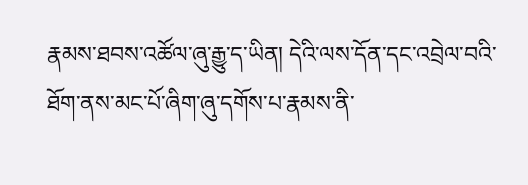རྣམས་ཐབས་འཚོལ་ཞུ་རྒྱུ་ད་ཡིན། དེའི་ལས་དོན་དང་འབྲེལ་བའི་ཐོག་ནས་མང་པོ་ཞིག་ཞུ་དགོས་པ་རྣམས་ནི་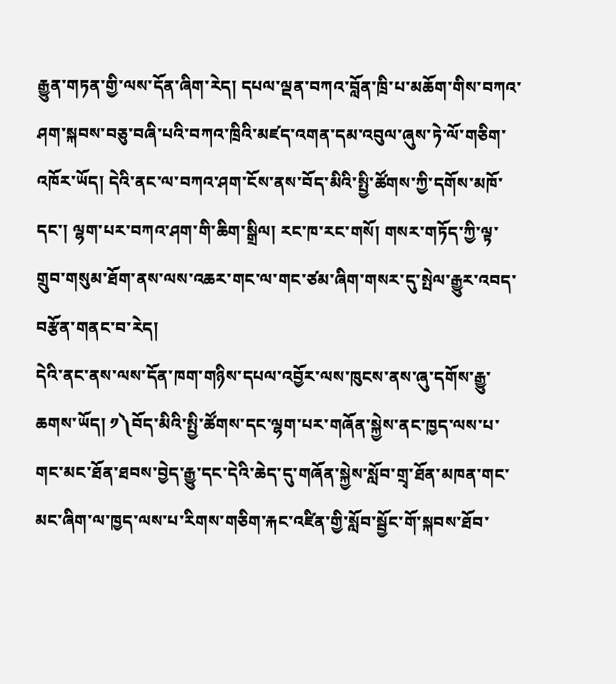རྒྱུན་གཏན་གྱི་ལས་དོན་ཞིག་རེད། དཔལ་ལྡན་བཀའ་བློན་ཁྲི་པ་མཆོག་གིས་བཀའ་ཤག་སྐབས་བཅུ་བཞི་པའི་བཀའ་ཁྲིའི་མཛད་འགན་དམ་འབུལ་ཞུས་ཏེ་ལོ་གཅིག་འཁོར་ཡོད། དེའི་ནང་ལ་བཀའ་ཤག་ངོས་ནས་བོད་མིའི་སྤྱི་ཚོགས་ཀྱི་དགོས་མཁོ་དང་། ལྷག་པར་བཀའ་ཤག་གི་ཆིག་སྒྲིལ། རང་ཁ་རང་གསོ། གསར་གཏོད་ཀྱི་ལྟ་གྲུབ་གསུམ་ཐོག་ནས་ལས་འཆར་གང་ལ་གང་ཙམ་ཞིག་གསར་དུ་སྤེལ་རྒྱུར་འབད་བརྩོན་གནང་བ་རེད།
དེའི་ནང་ནས་ལས་དོན་ཁག་གཉིས་དཔལ་འབྱོར་ལས་ཁུངས་ནས་ཞུ་དགོས་རྒྱུ་ཆགས་ཡོད། ༡༽བོད་མིའི་སྤྱི་ཚོགས་དང་ལྷག་པར་གཞོན་སྐྱེས་ནང་ཁྱད་ལས་པ་གང་མང་ཐོན་ཐབས་བྱེད་རྒྱུ་དང་དེའི་ཆེད་དུ་གཞོན་སྐྱེས་སློབ་གྲྭ་ཐོན་མཁན་གང་མང་ཞིག་ལ་ཁྱད་ལས་པ་རིགས་གཅིག་རྐང་འཛིན་གྱི་སློབ་སྦྱོང་གོ་སྐབས་ཐོབ་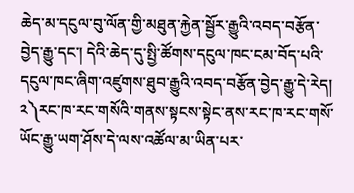ཆེད་མ་དངུལ་བུ་ལོན་གྱི་མཐུན་རྐྱེན་སྦྱོར་རྒྱུའི་འབད་བརྩོན་བྱེད་རྒྱུ་དང་། དེའི་ཆེད་དུ་སྤྱི་ཚོགས་དངུལ་ཁང་ངམ་བོད་པའི་དངུལ་ཁང་ཞིག་འཛུགས་ཐུབ་རྒྱུའི་འབད་བརྩོན་བྱེད་རྒྱུ་དེ་རེད། ༢༽རང་ཁ་རང་གསོའི་གནས་སྟངས་སྟེང་ནས་རང་ཁ་རང་གསོ་ཡོང་རྒྱུ་ཡག་ཤོས་དེ་ལས་འཚོལ་མ་ཡིན་པར་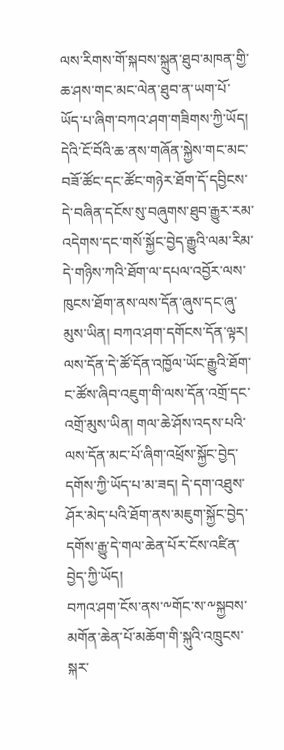ལས་རིགས་གོ་སྐབས་སྐྲུན་ཐུབ་མཁན་གྱི་ཆ་ཤས་གང་མང་ལེན་ཐུབ་ན་ཡག་པོ་ཡོད་པ་ཞིག་བཀའ་ཤག་གཟིགས་ཀྱི་ཡོད། དེའི་ངོ་བོའི་ཆ་ནས་གཞོན་སྐྱེས་གང་མང་བཟོ་ཚོང་དང་ཚོང་གཉེར་ཐོག་དོ་དབྱིངས་དེ་བཞིན་དངོས་སུ་བཞུགས་ཐུབ་རྒྱུར་རམ་འདེགས་དང་གསོ་སྐྱོང་བྱེད་རྒྱུའི་ལམ་རིམ་དེ་གཉིས་ཀའི་ཐོག་ལ་དཔལ་འབྱོར་ལས་ཁུངས་ཐོག་ནས་ལས་དོན་ཞུས་དང་ཞུ་མུས་ཡིན། བཀའ་ཤག་དགོངས་དོན་ལྟར། ལས་དོན་དེ་ཚོ་དོན་འཁྱོལ་ཡོང་རྒྱུའི་ཐོག་ང་ཚོས་ཞིབ་འཇུག་གི་ལས་དོན་འགྲོ་དང་འགྲོ་མུས་ཡིན། གལ་ཆེ་ཤོས་འདས་པའི་ལས་དོན་མང་པོ་ཞིག་འཕྲོས་སྐྱོང་བྱེད་དགོས་ཀྱི་ཡོད་པ་མ་ཟད། དེ་དག་འཐུས་ཤོར་མེད་པའི་ཐོག་ནས་མཇུག་སྐྱོང་བྱེད་དགོས་རྒྱུ་དེ་གལ་ཆེན་པོར་ངོས་འཛིན་བྱེད་ཀྱི་ཡོད།
བཀའ་ཤག་ངོས་ནས་༸གོང་ས་༸སྐྱབས་མགོན་ཆེན་པོ་མཆོག་གི་སྐུའི་འཁྲུངས་སྐར་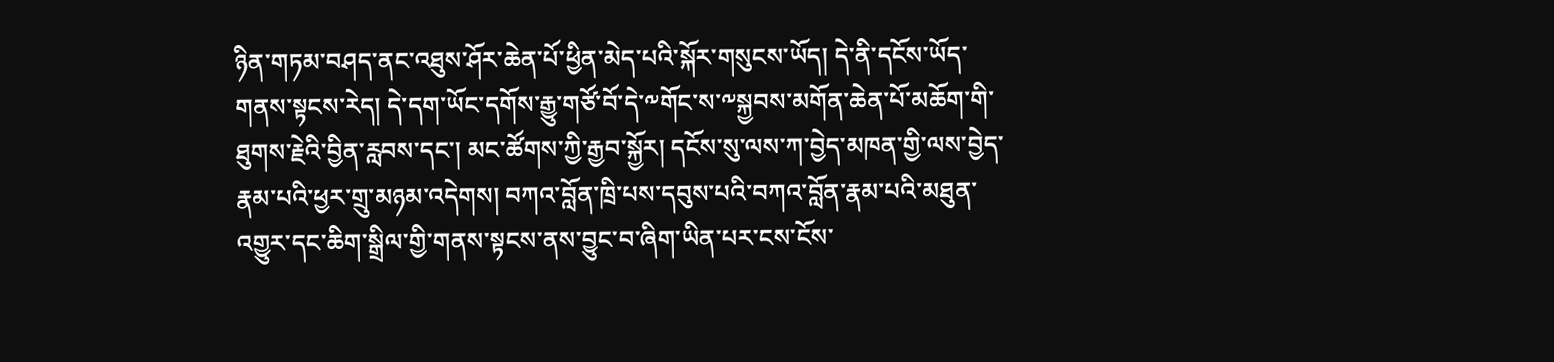ཉིན་གཏམ་བཤད་ནང་འཐུས་ཤོར་ཆེན་པོ་ཕྱིན་མེད་པའི་སྐོར་གསུངས་ཡོད། དེ་ནི་དངོས་ཡོད་གནས་སྟངས་རེད། དེ་དག་ཡོང་དགོས་རྒྱུ་གཙོ་བོ་དེ་༸གོང་ས་༸སྐྱབས་མགོན་ཆེན་པོ་མཆོག་གི་ཐུགས་རྗེའི་བྱིན་རླབས་དང་། མང་ཚོགས་ཀྱི་རྒྱབ་སྐྱོར། དངོས་སུ་ལས་ཀ་བྱེད་མཁན་གྱི་ལས་བྱེད་རྣམ་པའི་ཕྱར་གྲུ་མཉམ་འདེགས། བཀའ་བློན་ཁྲི་པས་དབུས་པའི་བཀའ་བློན་རྣམ་པའི་མཐུན་འགྱུར་དང་ཆིག་སྒྲིལ་གྱི་གནས་སྟངས་ནས་བྱུང་བ་ཞིག་ཡིན་པར་ངས་ངོས་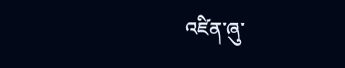འཛིན་ཞུ་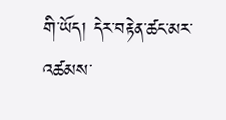གི་ཡོད། དེར་བརྟེན་ཚང་མར་འཚམས་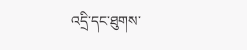འདྲི་དང་ཐུགས་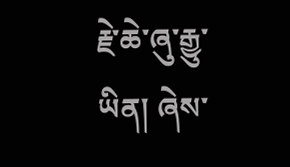རྗེ་ཆེ་ཞུ་རྒྱུ་ཡིན། ཞེས་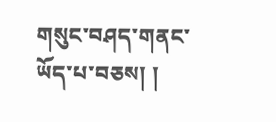གསུང་བཤད་གནང་ཡོད་པ་བཅས། །